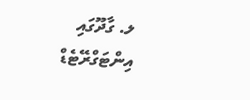ލ. ގާދޫގައި އިންޓަގްރޭޓެޑް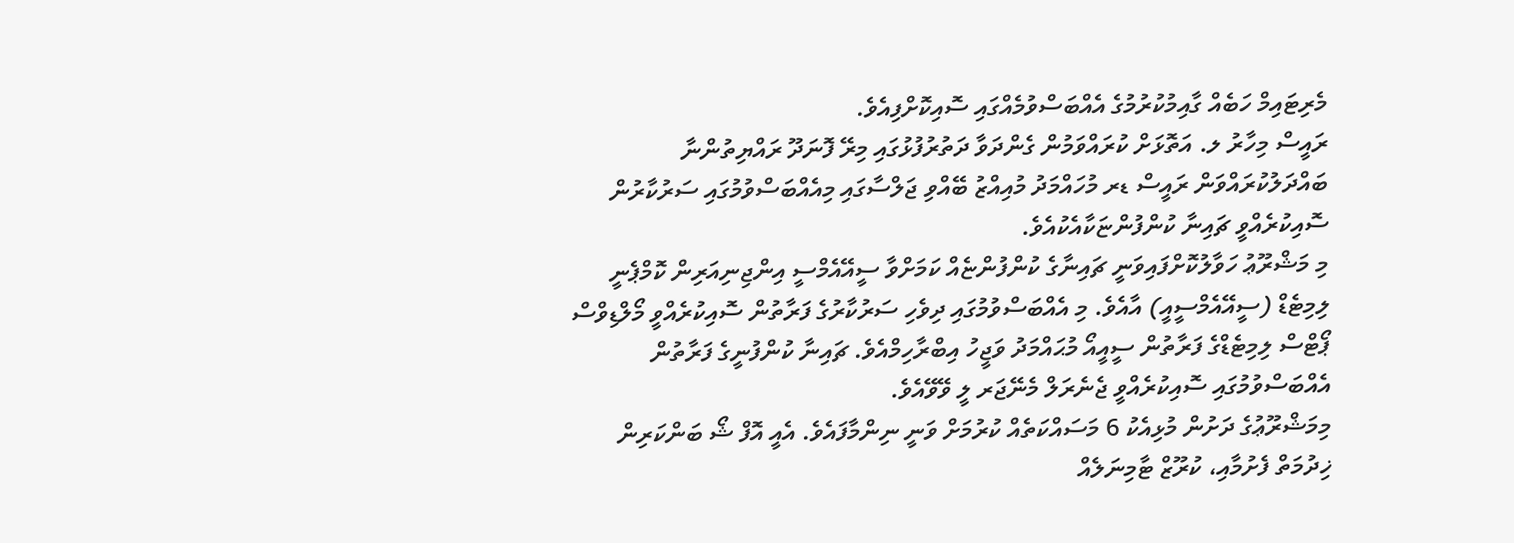މެރިޓައިމް ހަބެއް ގާއިމުކުރުމުގެ އެއްބަސްވުމެއްގައި ސޮއިކޮށްފިއެވެ.
ރައީސް މިހާރު ލ. އަތޮޅަށް ކުރައްވަމުން ގެންދަވާ ދަތުރުފުޅުގައި މިރޭ ފޮނަދޫ ރައްޔިތުންނާ ބައްދަލުކުރައްވަން ރައީސް ޑރ މުހައްމަދު މުއިއްޒު ބޭއްވި ޖަލްސާގައި މިއެއްބަސްވުމުގައި ސަރުކާރުން ސޮއިކުރެއްވީ ޗައިނާ ކުންފުންޏަކާއެކުއެވެ.
މި މަޝްރޫޢު ހަވާލުކޮށްފައިވަނީ ޗައިނާގެ ކުންފުންޏެއް ކަމަށްވާ ސީއޭއެމްސީ އިންޖިނިއަރިން ކޮމްޕެނީ ލިމިޓެޑް (ސީއޭއެމްސީއީ) އާއެވެ. މި އެއްބަސްވުމުގައި ދިވެހި ސަރުކާރުގެ ފަރާތުން ސޮއިކުރެއްވީ މޯލްޑިވްސް ޕޯޓްސް ލިމިޓެޑްގެ ފަރާތުން ސީއީއޯ މުޙައްމަދު ވަޖީހު އިބްރާހިމްއެވެ. ޗައިނާ ކުންފުނީގެ ފަރާތުން އެއްބަސްވުމުގައި ސޮއިކުރެއްވީ ޖެނެރަލް މެނޭޖަރ ލީ ވޭވޭއެވެ.
މިމަޝްރޫޢުގެ ދަށުން މުޅިއެކު 6 މަސައްކަތެއް ކުރުމަށް ވަނީ ނިންމާފައެވެ. އެއީ އޮފް ޝޯ ބަންކަރިން ޚިދުމަތް ފެށުމާއި، ކުރޫޒް ޓާމިނަލެއް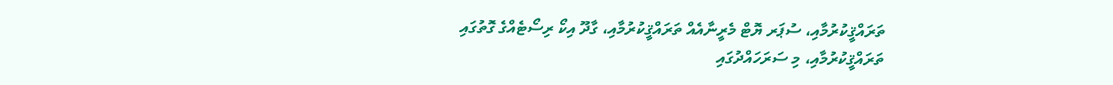ތަރައްޤީކުރުމާއި، ސުޕަރ ޔޮޓް މެރީނާއެއް ތަރައްޤީކުރުމާއި، ގާދޫ އިކޯ ރިސޯޓެއްގެ ގޮތުގައި ތަރައްޤީކުރުމާއި، މި ސަރަހައްދުގައި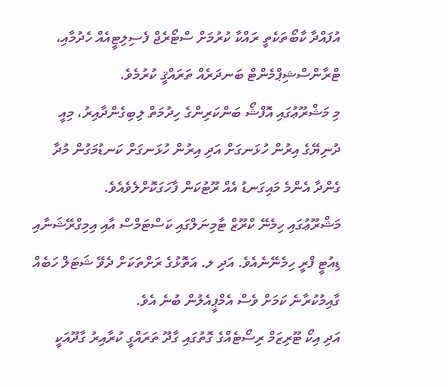އުފައްދާ ކާބޯތަކެތީ ރައްކާ ކުރުމަށް ސްޓޯރެޖް ފެސިލިޓީއެއް ހެދުމާއި، ޓްރާންސްޝިޕްމެންޓް ބަނދަރެއް ތަރައްޤީ ކުރުމެވެ.
މި މަޝްރޫޢުގައި އޮފްޝޯ ބަންކަރިންގެ ހިދުމަތް ލިބިގެންދާއިރު، މިއީ ދުނިޔޭގެ އިރުން ހުޅަނގަށް އަދި އިރުން ހުޅަނގަށް ކަނޑުމަގުން މުދާ ގެންދާ އެންމެ މައިގަނޑު އެއް ރޫޓުކަން ފާހަގަކޮށްލެވެއެވެ.
މަޝްރޫޢުގައި ހިމެނޭ ކްރޫޒް ޓާމިނަލްގައި ކަސްޓަމްސް އާއި އިމިގްރޭޝަނާއި ޑިއުޓީ ފްރީ ހިމެނޭނެއެވެ. އަދި ލ. އަތޮޅުގެ ރަށްތަކަށް ދެވޭ ޝަޓަލް ހަބެއް ގާއިމުކުރާނެ ކަމަށް ވެސް އެމްޕީއެލުން ބުނެ އެވެ.
އަދި އިކޯ ޓޫރިޒަމް ރިސޯޓެއްގެ ގޮތުގައި ގާދޫ ތަރައްގީ ކުރާއިރު ގާދޫއަކީ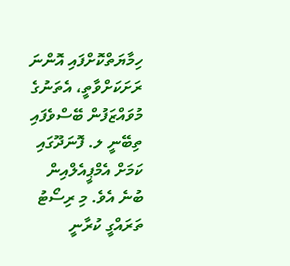ހިމާޔަތްކޮށްފައި އޮންނަ ރަށަކަށްވާތީ، އެތަނުގެ މުވައްޒަފުން ބޭސްވެފައި ތިބޭނީ ލ. ފޮނަދޫގައި ކަމަށް އެމްޕީއެލްއިން ބުނެ އެވެ. މި ރިސޯޓު ތަރައްގީ ކުރާނީ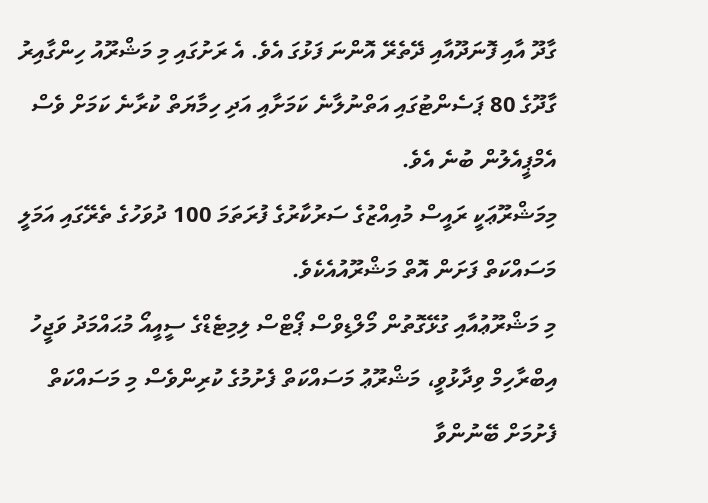ގާދޫ އާއި ފޮނަދޫއާއި ދޭތެރޭ އޮންނަ ފަޅުގަ އެވެ. އެ ރަށުގައި މި މަޝްރޫއު ހިންގާއިރު ގާދޫގެ 80 ޕަސެންޓުގައި އަތްނުލާނެ ކަމަށާއި އަދި ހިމާޔަތް ކުރާނެ ކަމަށް ވެސް އެމްޕީއެލުން ބުނެ އެވެ.
މިމަޝްރޫޢަކީ ރައީސް މުއިއްޒުގެ ސަރުކާރުގެ ފުރަތަމަ 100 ދުވަހުގެ ތެރޭގައި އަމަލީ މަސައްކަތް ފަށަން އޮތް މަޝްރޫއުއެކެވެ.
މި މަޝްރޫޢުއާއި ގުޅޭގޮތުން މޯލްޑިވްސް ޕޯޓްސް ލިމިޓެޑްގެ ސީއީއޯ މުޙައްމަދު ވަޖީހު އިބްރާހިމް ވިދާޅުވީ، މަޝްރޫޢު މަސައްކަތް ފެށުމުގެ ކުރިންވެސް މި މަސައްކަތް ފެށުމަށް ބޭނުންވާ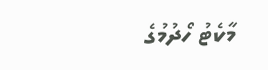މާކެޓު ހޯދުމުގެ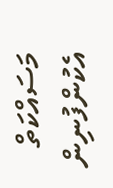މަސައްކަތް އެކުންފުނިން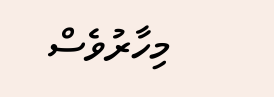މިހާރުވެސް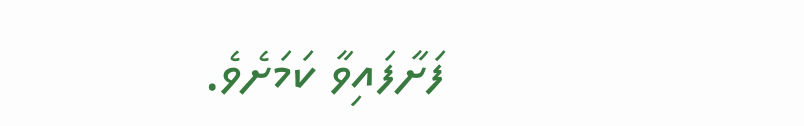ފަށާފައިވާ ކަމަށެވެ.